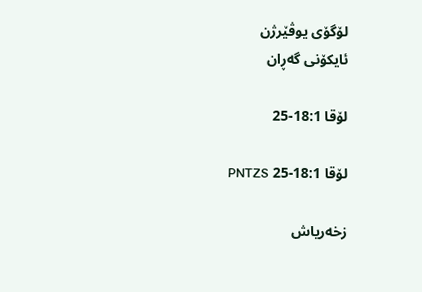لۆگۆی یوڤێرژن
ئایکۆنی گەڕان

لۆقا 18:1-25

لۆقا 18:1-25 PNTZS

زخه‌ریاش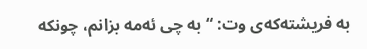به‌ فریشته‌كه‌ی وت: “به‌ چی ئه‌مه‌ بزانم، چونكه‌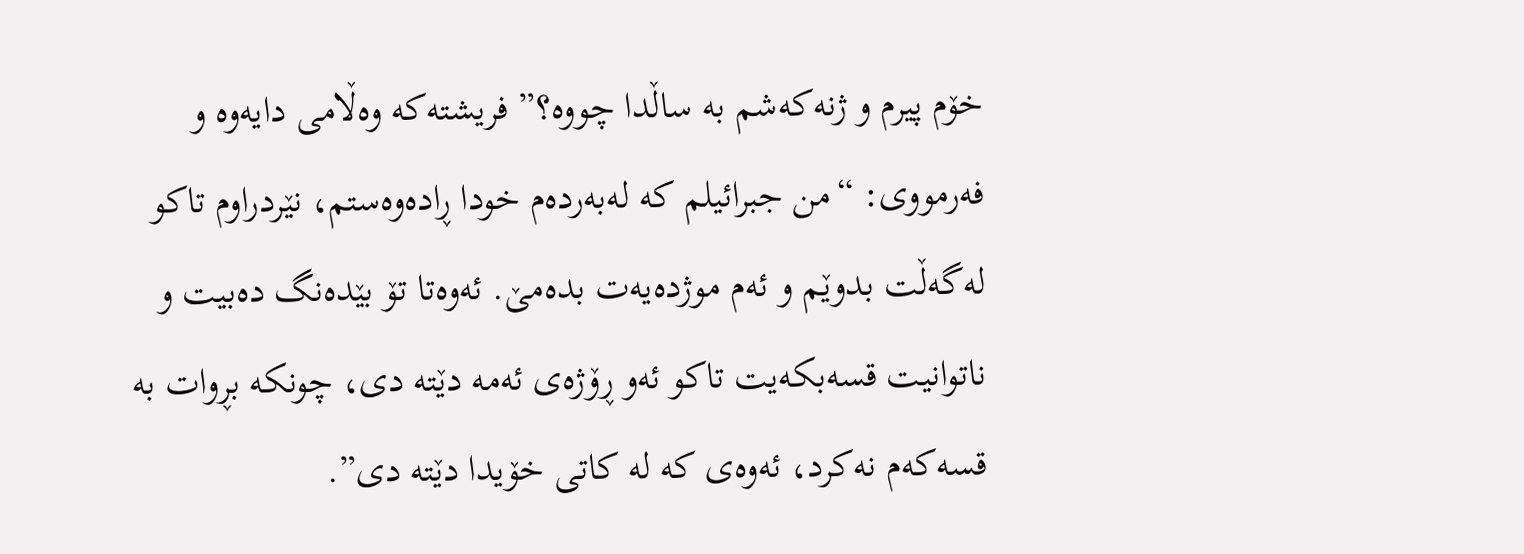خۆم پیرم و ژنه‌كه‌شم به‌ ساڵدا چووه‌؟” فریشته‌كه‌ وه‌ڵامی دایه‌وه‌ و فه‌رمووی: “من جبرائیلم كه‌ له‌به‌رده‌م خودا ڕاده‌وه‌ستم، نێردراوم تاكو له‌گه‌ڵت بدوێم و ئه‌م موژده‌یه‌ت بده‌مێ. ئه‌وه‌تا تۆ بێده‌نگ ده‌بیت و ناتوانیت قسه‌بكه‌یت تاكو ئه‌و ڕۆژه‌ی ئه‌مه‌ دێته‌ دی، چونكه‌ بڕوات به‌ قسه‌كه‌م نه‌كرد، ئه‌وه‌ی كه‌ له‌ كاتی خۆیدا دێته‌ دی”.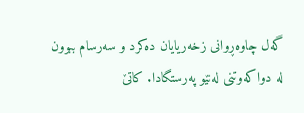گه‌ل چاوه‌ڕوانی زخه‌ریایان ده‌كرد و سه‌رسام ببوون له‌ دواكه‌وتنی له‌نێو په‌رستگادا. كاتێ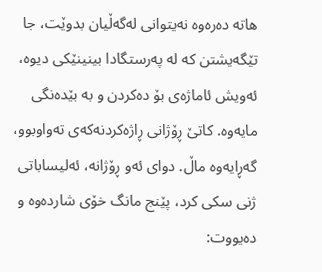هاته‌ ده‌ره‌وه‌ نه‌یتوانی له‌گه‌ڵیان بدوێت، جا تێگه‌یشتن كه‌ له‌ په‌رستگادا بینینێكی دیوه‌، ئه‌ویش ئاماژه‌ی بۆ ده‌كردن و به‌ بێده‌نگی مایه‌وه‌. كاتێ ڕۆژانی ڕاژه‌كردنه‌كه‌ی ته‌واوبوو، گه‌ڕایه‌وه‌ ماڵ. دوای ئه‌و ڕۆژانه‌، ئه‌لیساباتی ژنی سكی كرد، پێنج مانگ خۆی شارده‌وه‌ و ده‌یووت: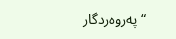“په‌روه‌ردگار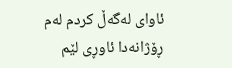ئاوای له‌گه‌ڵ كردم له‌م ڕۆژانه‌دا ئاوڕی لێم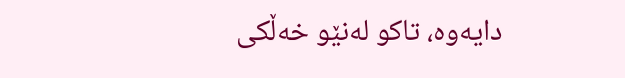دایه‌وه‌، تاكو له‌نێو خه‌ڵكی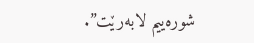شوره‌ییم لابه‌رێت”.